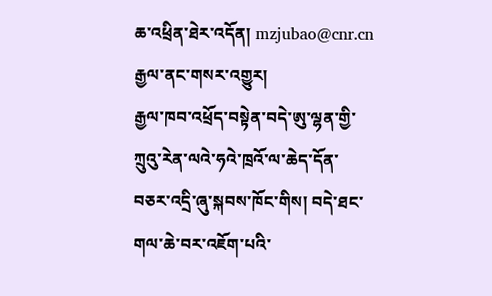ཆ་འཕྲིན་ཐེར་འདོན། mzjubao@cnr.cn
རྒྱལ་ནང་གསར་འགྱུར།
རྒྱལ་ཁབ་འཕྲོད་བསྟེན་བདེ་ཨུ་ལྷན་གྱི་ཀྲུའུ་རེན་ལའེ་ཧའེ་ཁྲའོ་ལ་ཆེད་དོན་བཅར་འདྲི་ཞུ་སྐབས་ཁོང་གིས། བདེ་ཐང་གལ་ཆེ་བར་འཇོག་པའི་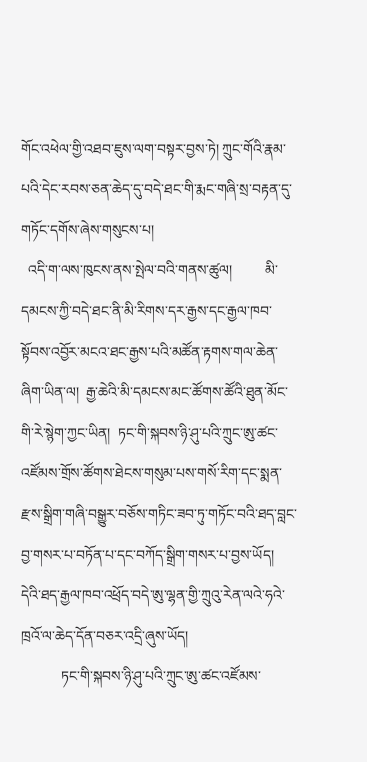གོང་འཕེལ་གྱི་འཐབ་ཇུས་ལག་བསྟར་བྱས་ཏེ། ཀྲུང་གོའི་རྣམ་པའི་དེང་རབས་ཅན་ཆེད་དུ་བདེ་ཐང་གི་རྨང་གཞི་སྲ་བརྟན་དུ་གཏོང་དགོས་ཞེས་གསུངས་པ།
  འདི་ག་ལས་ཁུངས་ནས་སྤེལ་བའི་གནས་ཚུལ།         མི་དམངས་ཀྱི་བདེ་ཐང་ནི་མི་རིགས་དར་རྒྱས་དང་རྒྱལ་ཁབ་སྟོབས་འབྱོར་མངའ་ཐང་རྒྱས་པའི་མཚོན་རྟགས་གལ་ཆེན་ཞིག་ཡིན་ལ།  རྒྱ་ཆེའི་མི་དམངས་མང་ཚོགས་ཚོའི་ཐུན་མོང་གི་རེ་སྙེག་ཀྱང་ཡིན།  ཏང་གི་སྐབས་ཉི་ཤུ་པའི་ཀྲུང་ཨུ་ཚང་འཛོམས་གྲོས་ཚོགས་ཐེངས་གསུམ་པས་གསོ་རིག་དང་སྨན་རྫས་སྒྲིག་གཞི་བསྒྱུར་བཅོས་གཏིང་ཟབ་ཏུ་གཏོང་བའི་ཐད་བླང་བྱ་གསར་པ་བཏོན་པ་དང་བཀོད་སྒྲིག་གསར་པ་བྱས་ཡོད།   དེའི་ཐད་རྒྱལ་ཁབ་འཕྲོད་བདེ་ཨུ་ལྷན་གྱི་ཀྲུའུ་རེན་ལའེ་ཧའེ་ཁྲའོ་ལ་ཆེད་དོན་བཅར་འདྲི་ཞུས་ཡོད།
           ཏང་གི་སྐབས་ཉི་ཤུ་པའི་ཀྲུང་ཨུ་ཚང་འཛོམས་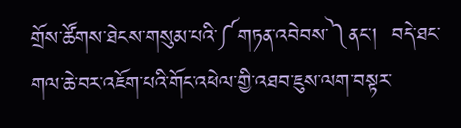གྲོས་ཚོགས་ཐེངས་གསུམ་པའི་༼གཏན་འབེབས་༽ནང་།  བདེ་ཐང་གལ་ཆེ་བར་འཇོག་པའི་གོང་འཕེལ་གྱི་འཐབ་ཇུས་ལག་བསྟར་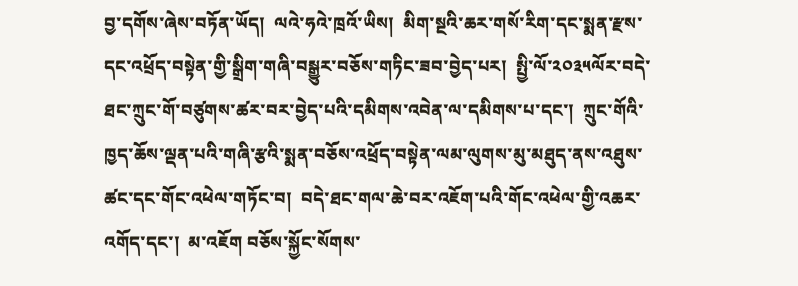བྱ་དགོས་ཞེས་བཏོན་ཡོད།  ལའེ་ཧའེ་ཁྲའོ་ཡིས།  མིག་སྔའི་ཆར་གསོ་རིག་དང་སྨན་རྫས་དང་འཕྲོད་བསྟེན་གྱི་སྒྲིག་གཞི་བསྒྱུར་བཅོས་གཏིང་ཟབ་བྱེད་པར།  སྤྱི་ལོ་༢༠༣༥ལོར་བདེ་ཐང་ཀྲུང་གོ་བཙུགས་ཚར་བར་བྱེད་པའི་དམིགས་འབེན་ལ་དམིགས་པ་དང་།  ཀྲུང་གོའི་ཁྱད་ཆོས་ལྡན་པའི་གཞི་རྩའི་སྨན་བཅོས་འཕྲོད་བསྟེན་ལམ་ལུགས་མུ་མཐུད་ནས་འཐུས་ཚང་དང་གོང་འཕེལ་གཏོང་བ།  བདེ་ཐང་གལ་ཆེ་བར་འཇོག་པའི་གོང་འཕེལ་གྱི་འཆར་འགོད་དང་།  མ་འཇོག བཅོས་སྐྱོང་སོགས་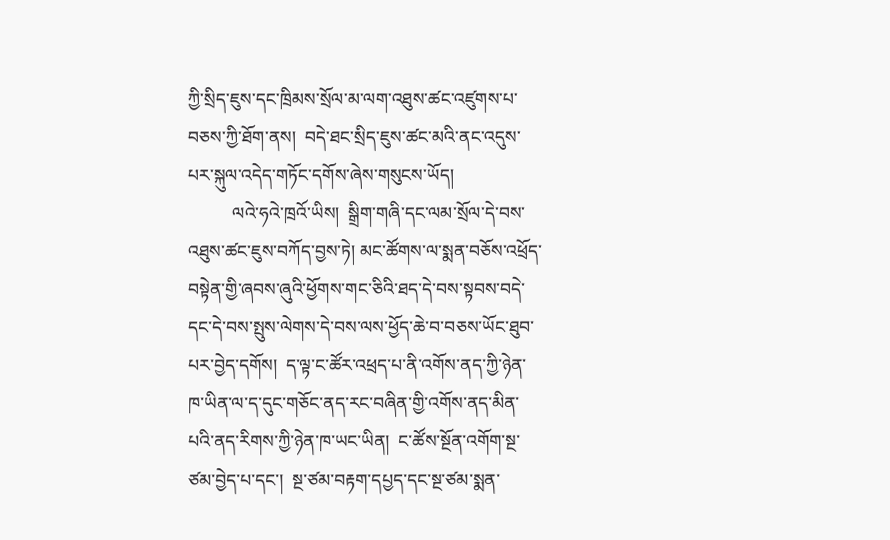ཀྱི་སྲིད་ཇུས་དང་ཁྲིམས་སྲོལ་མ་ལག་འཐུས་ཚང་འཛུགས་པ་བཅས་ཀྱི་ཐོག་ནས།  བདེ་ཐང་སྲིད་ཇུས་ཚང་མའི་ནང་འདུས་པར་སྐུལ་འདེད་གཏོང་དགོས་ཞེས་གསུངས་ཡོད།
          ལའེ་ཧའེ་ཁྲའོ་ཡིས།  སྒྲིག་གཞི་དང་ལམ་སྲོལ་དེ་བས་འཐུས་ཚང་ཇུས་བཀོད་བྱས་ཏེ། མང་ཚོགས་ལ་སྨན་བཅོས་འཕྲོད་བསྟེན་གྱི་ཞབས་ཞུའི་ཕྱོགས་གང་ཅིའི་ཐད་དེ་བས་སྟབས་བདེ་དང་དེ་བས་སྤུས་ལེགས་དེ་བས་ལས་ཕྱོད་ཆེ་བ་བཅས་ཡོང་ཐུབ་པར་བྱེད་དགོས།  ད་ལྟ་ང་ཚོར་འཕྲད་པ་ནི་འགོས་ནད་ཀྱི་ཉེན་ཁ་ཡིན་ལ་ད་དུང་གཅོང་ནད་རང་བཞིན་གྱི་འགོས་ནད་མིན་པའི་ནད་རིགས་ཀྱི་ཉེན་ཁ་ཡང་ཡིན།  ང་ཚོས་སྔོན་འགོག་སྔ་ཙམ་བྱེད་པ་དང་།  སྔ་ཙམ་བརྟག་དཔྱད་དང་སྔ་ཙམ་སྨན་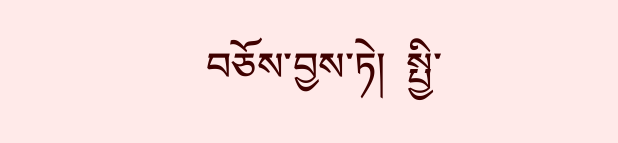བཅོས་བྱས་ཏེ།  སྤྱི་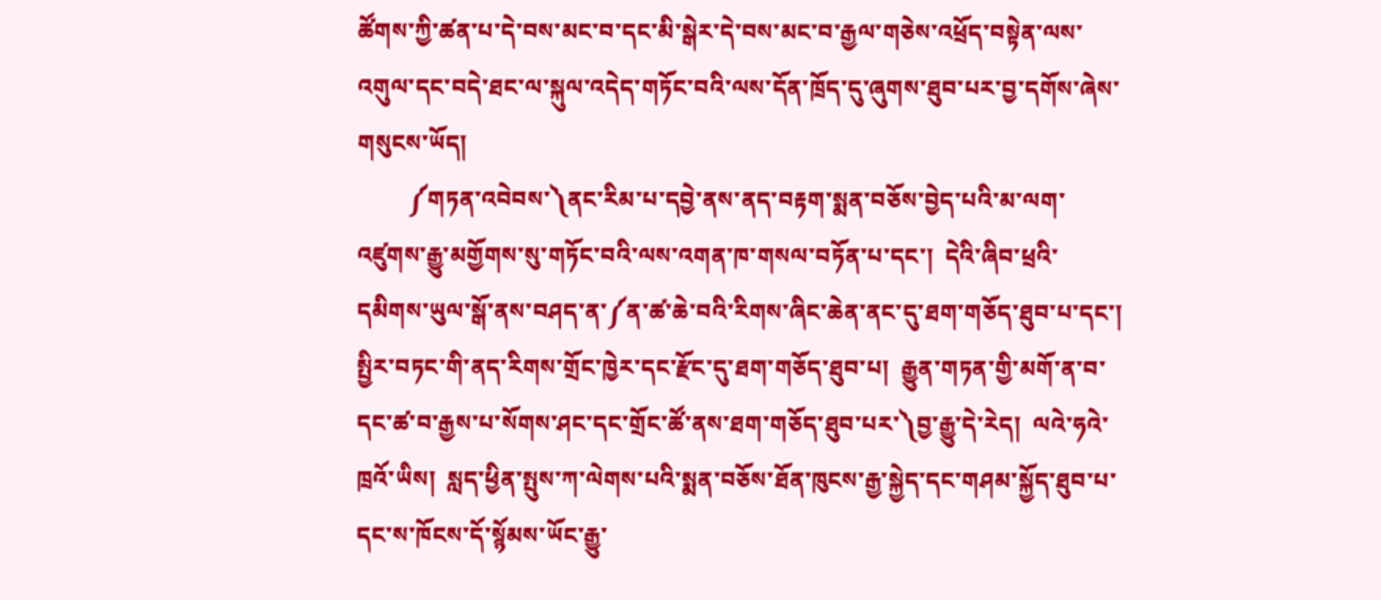ཚོགས་ཀྱི་ཚན་པ་དེ་བས་མང་བ་དང་མི་སྒེར་དེ་བས་མང་བ་རྒྱལ་གཅེས་འཕྲོད་བསྟེན་ལས་འགུལ་དང་བདེ་ཐང་ལ་སྐུལ་འདེད་གཏོང་བའི་ལས་དོན་ཁྲོད་དུ་ཞུགས་ཐུབ་པར་བྱ་དགོས་ཞེས་གསུངས་ཡོད།
         ༼གཏན་འབེབས་༽ནང་རིམ་པ་དབྱེ་ནས་ནད་བརྟག་སྨན་བཅོས་བྱེད་པའི་མ་ལག་འཛུགས་རྒྱུ་མགྱོགས་སུ་གཏོང་བའི་ལས་འགན་ཁ་གསལ་བཏོན་པ་དང་།  དེའི་ཞིབ་ཕྲའི་དམིགས་ཡུལ་སྒོ་ནས་བཤད་ན་༼ན་ཚ་ཆེ་བའི་རིགས་ཞིང་ཆེན་ནང་དུ་ཐག་གཅོད་ཐུབ་པ་དང་།  སྤྱིར་བཏང་གི་ནད་རིགས་གྲོང་ཁྱེར་དང་རྫོང་དུ་ཐག་གཅོད་ཐུབ་པ།  རྒྱུན་གཏན་གྱི་མགོ་ན་བ་དང་ཚ་བ་རྒྱས་པ་སོགས་ཤང་དང་གྲོང་ཚོ་ནས་ཐག་གཅོད་ཐུབ་པར་༽བྱ་རྒྱུ་དེ་རེད།  ལའེ་ཧའེ་ཁྲའོ་ཡིས།  སླད་ཕྱིན་སྤུས་ཀ་ལེགས་པའི་སྨན་བཅོས་ཐོན་ཁུངས་རྒྱ་སྐྱེད་དང་གཤམ་སྐྱོད་ཐུབ་པ་དང་ས་ཁོངས་དོ་སྙོམས་ཡོང་རྒྱུ་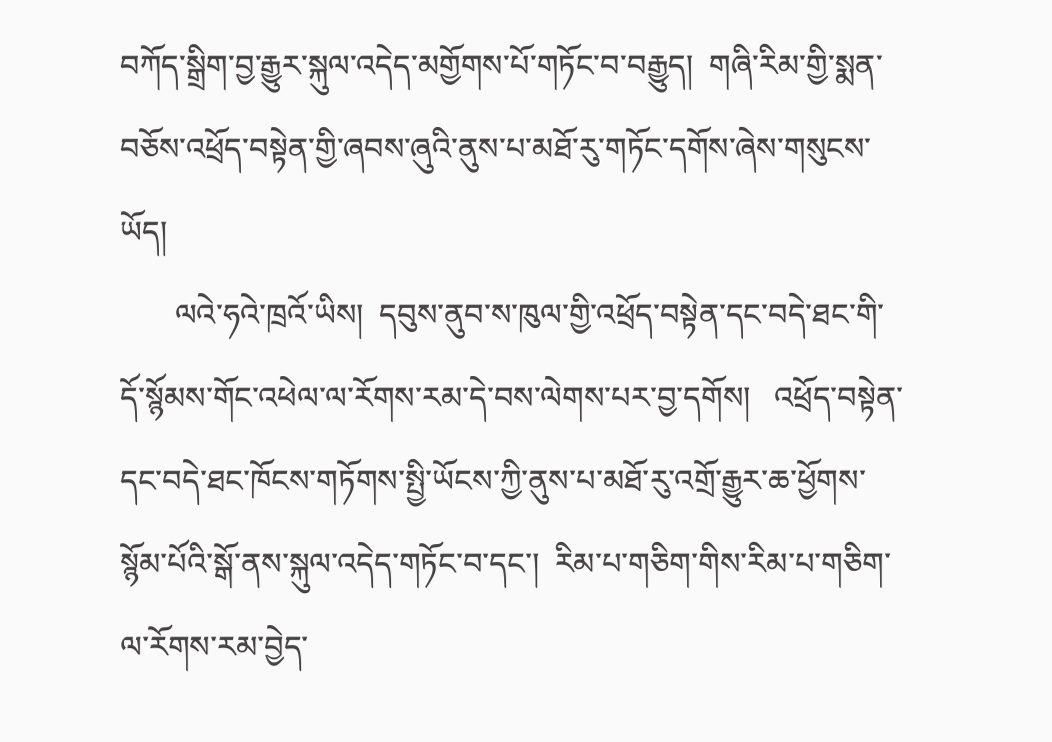བཀོད་སྒྲིག་བྱ་རྒྱུར་སྐུལ་འདེད་མགྱོགས་པོ་གཏོང་བ་བརྒྱུད།  གཞི་རིམ་གྱི་སྨན་བཅོས་འཕྲོད་བསྟེན་གྱི་ཞབས་ཞུའི་ནུས་པ་མཐོ་རུ་གཏོང་དགོས་ཞེས་གསུངས་ཡོད།
       ལའེ་ཧའེ་ཁྲའོ་ཡིས།  དབུས་ནུབ་ས་ཁུལ་གྱི་འཕྲོད་བསྟེན་དང་བདེ་ཐང་གི་དོ་སྙོམས་གོང་འཕེལ་ལ་རོགས་རམ་དེ་བས་ལེགས་པར་བྱ་དགོས།   འཕྲོད་བསྟེན་དང་བདེ་ཐང་ཁོངས་གཏོགས་སྤྱི་ཡོངས་ཀྱི་ནུས་པ་མཐོ་རུ་འགྲོ་རྒྱུར་ཆ་ཕྱོགས་སྙོམ་པོའི་སྒོ་ནས་སྐུལ་འདེད་གཏོང་བ་དང་།  རིམ་པ་གཅིག་གིས་རིམ་པ་གཅིག་ལ་རོགས་རམ་བྱེད་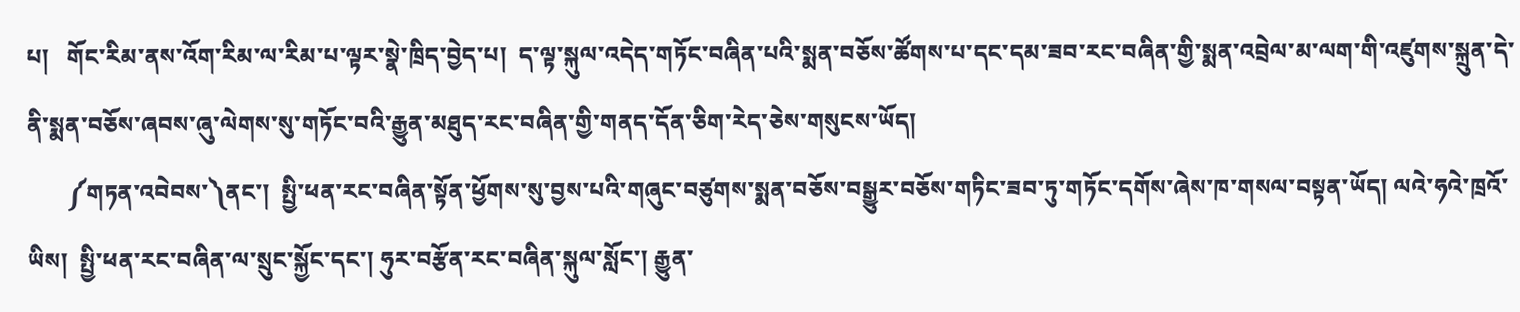པ།   གོང་རིམ་ནས་འོག་རིམ་ལ་རིམ་པ་ལྟར་སྣེ་ཁྲིད་བྱེད་པ།  ད་ལྟ་སྐུལ་འདེད་གཏོང་བཞིན་པའི་སྨན་བཅོས་ཚོགས་པ་དང་དམ་ཟབ་རང་བཞིན་གྱི་སྨན་འབྲེལ་མ་ལག་གི་འཛུགས་སྐྲུན་དེ་ནི་སྨན་བཅོས་ཞབས་ཞུ་ལེགས་སུ་གཏོང་བའི་རྒྱུན་མཐུད་རང་བཞིན་གྱི་གནད་དོན་ཅིག་རེད་ཅེས་གསུངས་ཡོད།
       ༼གཏན་འབེབས་༽ནང་།  སྤྱི་ཕན་རང་བཞིན་སྟོན་ཕྱོགས་སུ་བྱས་པའི་གཞུང་བཙུགས་སྨན་བཅོས་བསྒྱུར་བཅོས་གཏིང་ཟབ་ཏུ་གཏོང་དགོས་ཞེས་ཁ་གསལ་བསྟན་ཡོད། ལའེ་ཧའེ་ཁྲའོ་ཡིས།  སྤྱི་ཕན་རང་བཞིན་ལ་སྲུང་སྐྱོང་དང་། ཧུར་བརྩོན་རང་བཞིན་སྐུལ་སློང་། རྒྱུན་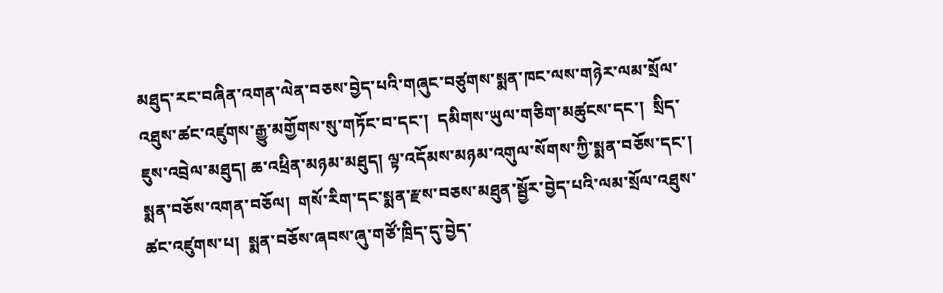མཐུད་རང་བཞིན་འགན་ལེན་བཅས་བྱེད་པའི་གཞུང་བཙུགས་སྨན་ཁང་ལས་གཉེར་ལམ་སྲོལ་འཐུས་ཚང་འཛུགས་རྒྱུ་མགྱོགས་སུ་གཏོང་བ་དང་།  དམིགས་ཡུལ་གཅིག་མཚུངས་དང་།  སྲིད་ཇུས་འབྲེལ་མཐུད། ཆ་འཕྲིན་མཉམ་མཐུད། ལྟ་འདོམས་མཉམ་འགུལ་སོགས་ཀྱི་སྨན་བཅོས་དང་།  སྨན་བཅོས་འགན་བཅོལ།  གསོ་རིག་དང་སྨན་རྫས་བཅས་མཐུན་སྦྱོར་བྱེད་པའི་ལམ་སྲོལ་འཐུས་ཚང་འཛུགས་པ།  སྨན་བཅོས་ཞབས་ཞུ་གཙོ་ཁྲིད་དུ་བྱེད་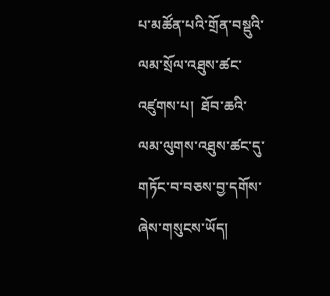པ་མཚོན་པའི་གྲོན་བསྡུའི་ལམ་སྲོལ་འཐུས་ཚང་འཛུགས་པ།  ཐོབ་ཆའི་ལམ་ལུགས་འཐུས་ཚང་དུ་གཏོང་བ་བཅས་བྱ་དགོས་ཞེས་གསུངས་ཡོད།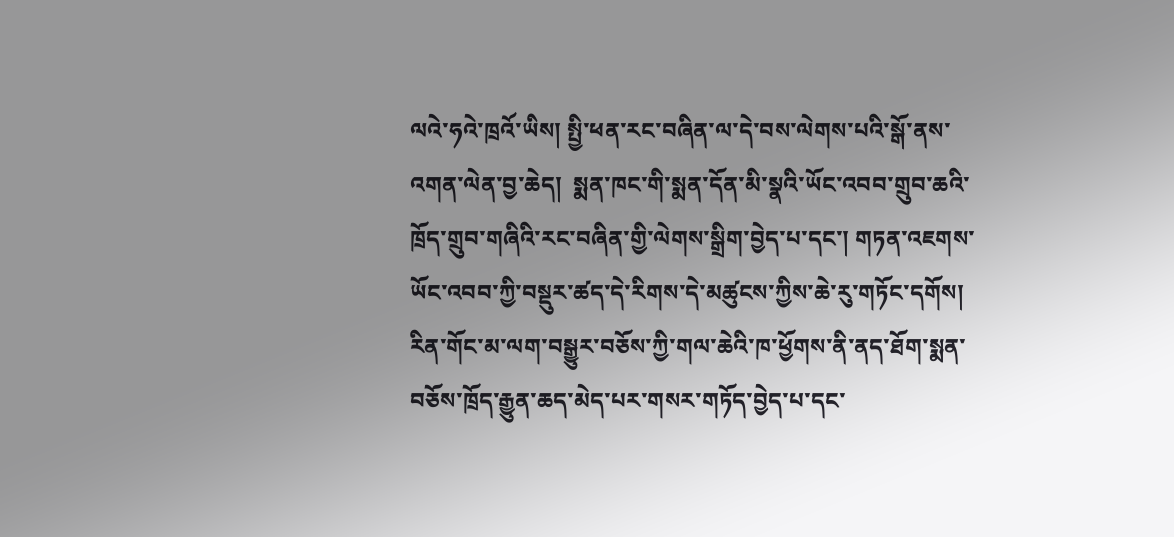ལའེ་ཧའེ་ཁྲའོ་ཡིས། སྤྱི་ཕན་རང་བཞིན་ལ་དེ་བས་ལེགས་པའི་སྒོ་ནས་འགན་ལེན་བྱ་ཆེད།  སྨན་ཁང་གི་སྨན་དོན་མི་སྣའི་ཡོང་འབབ་གྲུབ་ཆའི་ཁྲོད་གྲུབ་གཞིའི་རང་བཞིན་གྱི་ལེགས་སྒྲིག་བྱེད་པ་དང་། གཏན་འཇགས་ཡོང་འབབ་ཀྱི་བསྡུར་ཚད་དེ་རིགས་དེ་མཚུངས་ཀྱིས་ཆེ་རུ་གཏོང་དགོས། རིན་གོང་མ་ལག་བསྒྱུར་བཅོས་ཀྱི་གལ་ཆེའི་ཁ་ཕྱོགས་ནི་ནད་ཐོག་སྨན་བཅོས་ཁྲོད་རྒྱུན་ཆད་མེད་པར་གསར་གཏོད་བྱེད་པ་དང་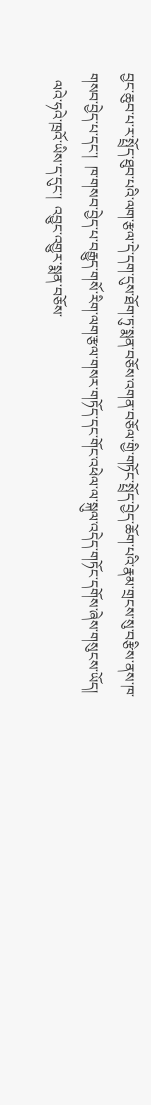བྱང་ཆུབ་པ་ར་སྤྲོད་ཐུབ་པའི་ལག་རྩལ་དེ་དག་དུས་ཐོག་ཏུ་སྨན་བཅོས་འགན་བཅོལ་གྱི་གཏོང་སྤྲོད་བྱེད་ཆོག་པའི་རྣམ་གྲངས་སུ་བརྩིས་ནས་ཁ་གསབ་བྱེད་པ་དང་།  ཁ་གསབ་བྱེད་པ་བརྒྱུད་གསོ་རིག་ལག་རྩལ་གསར་གཏོད་དང་གོང་འཕེལ་ལ་སྐུལ་འདེད་གཏོང་དགོས་ཞེས་གསུངས་ཡོད།
  ལའེ་ཧའེ་ཁྲའོ་ཡིས་ད་དུང་།  འབྱུང་འགྱུར་སྨན་བཅོས་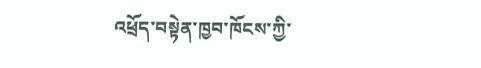འཕྲོད་བསྟེན་ཁྱབ་ཁོངས་ཀྱི་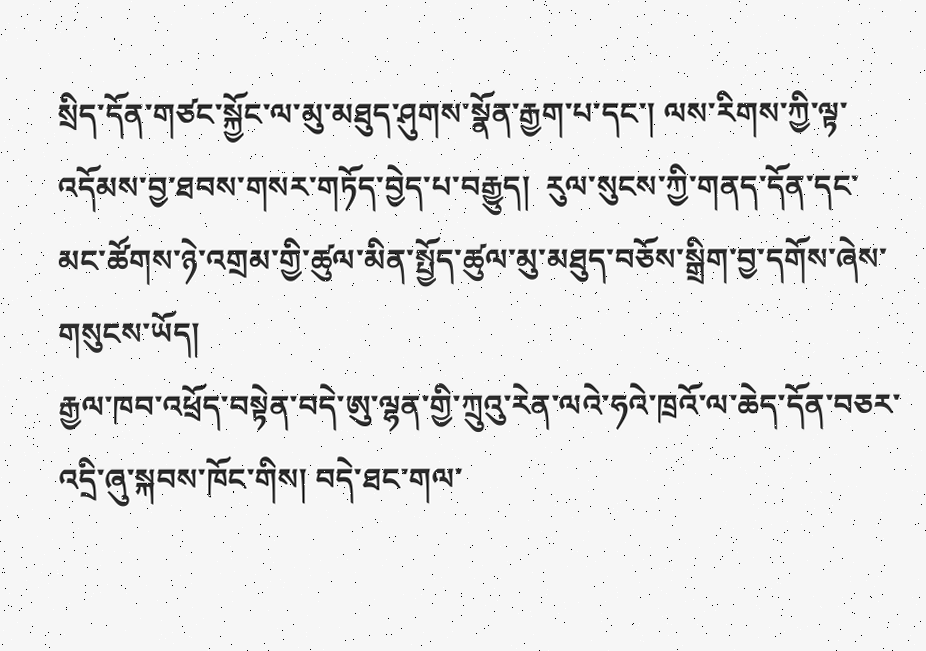སྲིད་དོན་གཙང་སྐྱོང་ལ་མུ་མཐུད་ཤུགས་སྣོན་རྒྱག་པ་དང་། ལས་རིགས་ཀྱི་ལྟ་འདོམས་བྱ་ཐབས་གསར་གཏོད་བྱེད་པ་བརྒྱུད།  རུལ་སུངས་ཀྱི་གནད་དོན་དང་མང་ཚོགས་ཉེ་འགྲམ་གྱི་ཚུལ་མིན་སྤྱོད་ཚུལ་མུ་མཐུད་བཅོས་སྒྲིག་བྱ་དགོས་ཞེས་གསུངས་ཡོད།
རྒྱལ་ཁབ་འཕྲོད་བསྟེན་བདེ་ཨུ་ལྷན་གྱི་ཀྲུའུ་རེན་ལའེ་ཧའེ་ཁྲའོ་ལ་ཆེད་དོན་བཅར་འདྲི་ཞུ་སྐབས་ཁོང་གིས། བདེ་ཐང་གལ་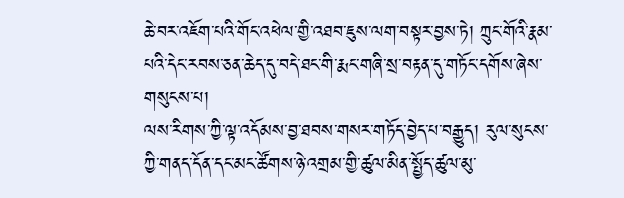ཆེ་བར་འཇོག་པའི་གོང་འཕེལ་གྱི་འཐབ་ཇུས་ལག་བསྟར་བྱས་ཏེ། ཀྲུང་གོའི་རྣམ་པའི་དེང་རབས་ཅན་ཆེད་དུ་བདེ་ཐང་གི་རྨང་གཞི་སྲ་བརྟན་དུ་གཏོང་དགོས་ཞེས་གསུངས་པ།
ལས་རིགས་ཀྱི་ལྟ་འདོམས་བྱ་ཐབས་གསར་གཏོད་བྱེད་པ་བརྒྱུད། རུལ་སུངས་ཀྱི་གནད་དོན་དང་མང་ཚོགས་ཉེ་འགྲམ་གྱི་ཚུལ་མིན་སྤྱོད་ཚུལ་མུ་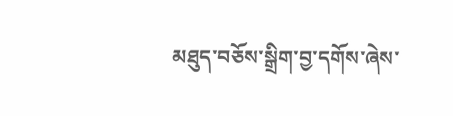མཐུད་བཅོས་སྒྲིག་བྱ་དགོས་ཞེས་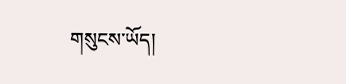གསུངས་ཡོད།